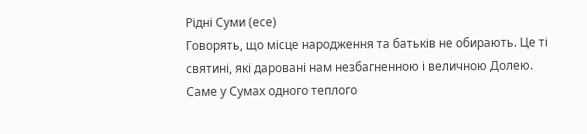Рідні Суми (есе)
Говорять, що місце народження та батьків не обирають. Це ті святині, які даровані нам незбагненною і величною Долею.
Саме у Сумах одного теплого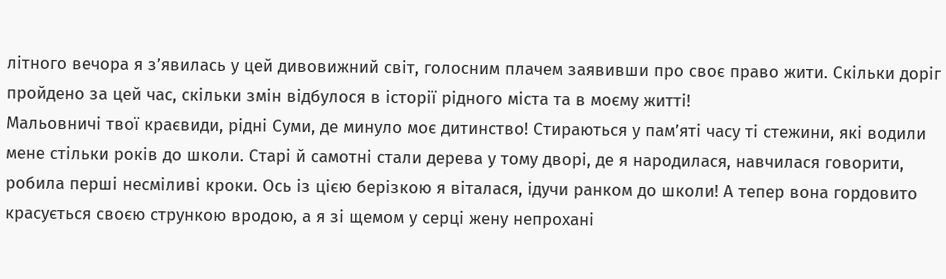літного вечора я з’явилась у цей дивовижний світ, голосним плачем заявивши про своє право жити. Скільки доріг пройдено за цей час, скільки змін відбулося в історії рідного міста та в моєму житті!
Мальовничі твої краєвиди, рідні Суми, де минуло моє дитинство! Стираються у пам’яті часу ті стежини, які водили мене стільки років до школи. Старі й самотні стали дерева у тому дворі, де я народилася, навчилася говорити, робила перші несміливі кроки. Ось із цією берізкою я віталася, ідучи ранком до школи! А тепер вона гордовито красується своєю стрункою вродою, а я зі щемом у серці жену непрохані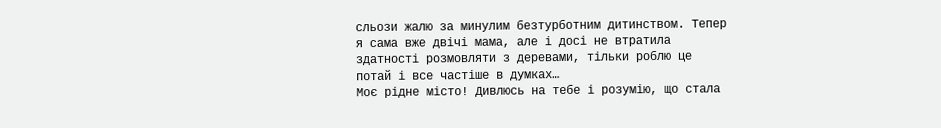сльози жалю за минулим безтурботним дитинством. Тепер я сама вже двічі мама, але і досі не втратила здатності розмовляти з деревами, тільки роблю це потай і все частіше в думках…
Моє рідне місто! Дивлюсь на тебе і розумію, що стала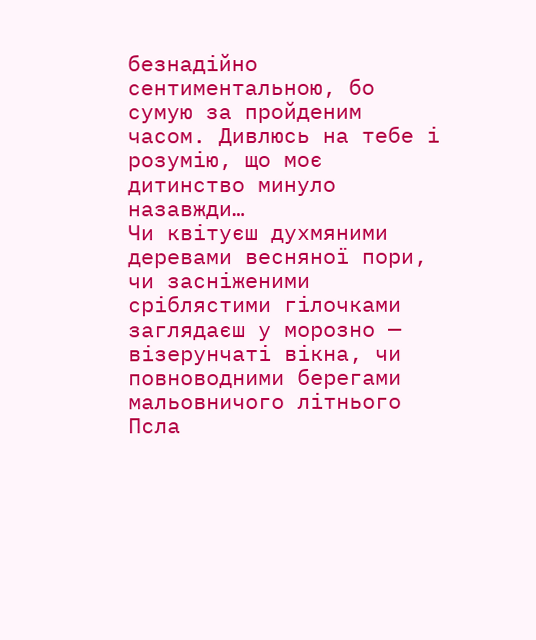безнадійно сентиментальною, бо сумую за пройденим часом. Дивлюсь на тебе і розумію, що моє дитинство минуло назавжди…
Чи квітуєш духмяними деревами весняної пори, чи засніженими сріблястими гілочками заглядаєш у морозно — візерунчаті вікна, чи повноводними берегами мальовничого літнього Псла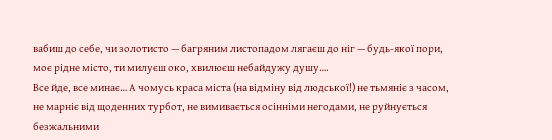вабиш до себе, чи золотисто — багряним листопадом лягаєш до ніг — будь-якої пори, моє рідне місто, ти милуєш око, хвилюєш небайдужу душу….
Все йде, все минає… А чомусь краса міста (на відміну від людської!) не тьмяніє з часом, не марніє від щоденних турбот, не вимивається осінніми негодами, не руйнується безжальними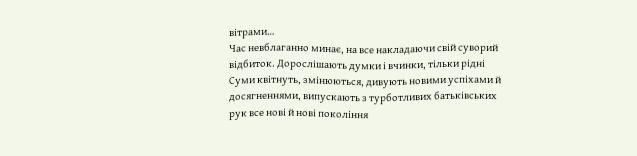вітрами…
Час невблаганно минає, на все накладаючи свій суворий відбиток. Дорослішають думки і вчинки, тільки рідні Суми квітнуть, змінюються, дивують новими успіхами й досягненнями, випускають з турботливих батьківських рук все нові й нові покоління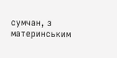сумчан, з материнським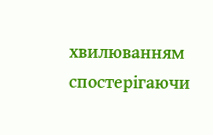хвилюванням спостерігаючи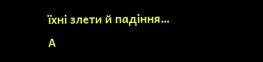їхні злети й падіння…
А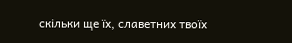скільки ще їх, славетних твоїх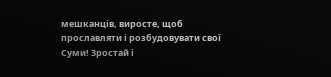мешканців, виросте, щоб прославляти і розбудовувати свої Суми! Зростай і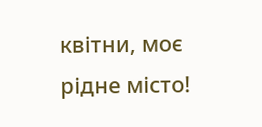квітни, моє рідне місто!